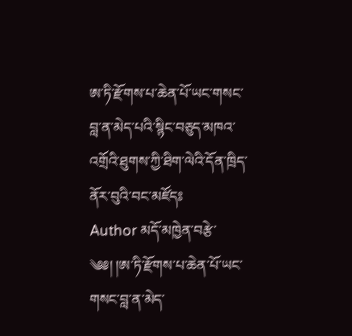ཨ་ཏི་རྫོགས་པ་ཆེན་པོ་ཡང་གསང་བླ་ན་མེད་པའི་སྙིང་བཅུད་མཁའ་འགྲོའི་ཐུགས་ཀྱི་ཐིག་ལེའི་དོན་ཁྲིད་ནོར་བུའི་བང་མཛོདཿ
Author མདོ་མཁྱེན་བརྩེ་
༄༅། །ཨ་ཏི་རྫོགས་པ་ཆེན་པོ་ཡང་གསང་བླ་ན་མེད་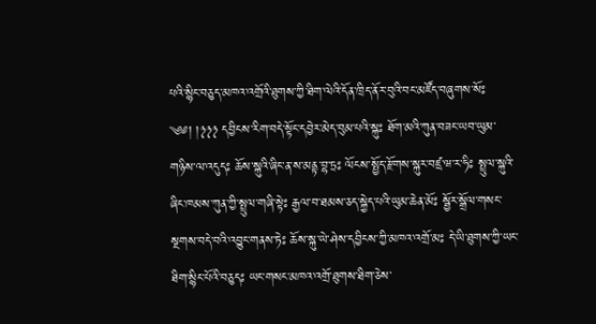པའི་སྙིང་བཅུད་མཁའ་འགྲོའི་ཐུགས་ཀྱི་ཐིག་ལེའི་དོན་ཁྲིད་ནོར་བུའི་བང་མཛོད་བཞུགས་སོཿ
༄༅། །྅྅྅ དབྱིངས་རིག་བདེ་སྟོང་དབྱེར་མེད་བུམ་པའི་སྐུཿ ཐོག་མའི་ཀུན་བཟང་ཡབ་ཡུམ་གཉིས་ལ་འདུདཿ ཆོས་སྐུའི་ཞིང་ན་ས་མནྟ་བྷ་ཏྲཿ ལོངས་སྤྱོད་རྫོགས་སྐུར་བཛྲ་ཝ་ར་ཧིཿ སྤྲུལ་སྐུའི་ཞིང་ཁམས་ཀུན་ཀྱི་སྤྲུལ་གཞི་སྟེཿ རྒྱལ་བ་ཐམས་ཅད་སྐྱེད་པའི་ཡུམ་ཆེན་མོཿ སྦྱོར་སྒྲོལ་གསང་སྔགས་བདེ་བའི་འབྱུང་གནས་ཏེཿ ཆོས་སྐུ་ཡེ་ཤེས་དབྱིངས་ཀྱི་མཁའ་འགྲོ་མཿ དེ་ཡི་ཐུགས་ཀྱི་ཡང་ཐིག་སྙིང་པོའི་བཅུདཿ ཡང་གསང་མཁའ་འགྲོ་ཐུགས་ཐིག་ཅེས་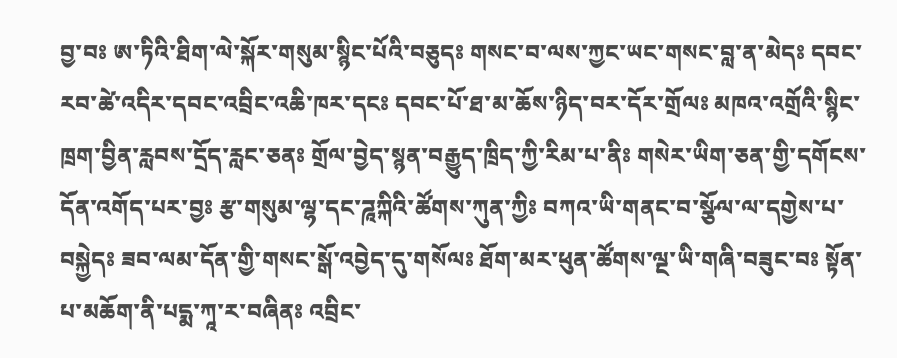བྱ་བཿ ཨ་ཏིའི་ཐིག་ལེ་སྐོར་གསུམ་སྙིང་པོའི་བཅུདཿ གསང་བ་ལས་ཀྱང་ཡང་གསང་བླ་ན་མེདཿ དབང་རབ་ཚེ་འདིར་དབང་འབྲིང་འཆི་ཁར་དངཿ དབང་པོ་ཐ་མ་ཆོས་ཉིད་བར་དོར་གྲོལཿ མཁའ་འགྲོའི་སྙིང་ཁྲག་བྱིན་རླབས་དྲོད་རླང་ཅནཿ གྲོལ་བྱེད་སྙན་བརྒྱུད་ཁྲིད་ཀྱི་རིམ་པ་ནིཿ གསེར་ཡིག་ཅན་གྱི་དགོངས་དོན་འགོད་པར་བྱཿ རྩ་གསུམ་ལྷ་དང་ཌཱཀྐིའི་ཚོགས་ཀུན་ཀྱིཿ བཀའ་ཡི་གནང་བ་སྩོལ་ལ་དགྱེས་པ་བསྐྱེདཿ ཟབ་ལམ་དོན་གྱི་གསང་སྒོ་འབྱེད་དུ་གསོལཿ ཐོག་མར་ཕུན་ཚོགས་ལྔ་ཡི་གཞི་བཟུང་བཿ སྟོན་པ་མཆོག་ནི་པདྨ་ཀཱ་ར་བཞིནཿ འབྲིང་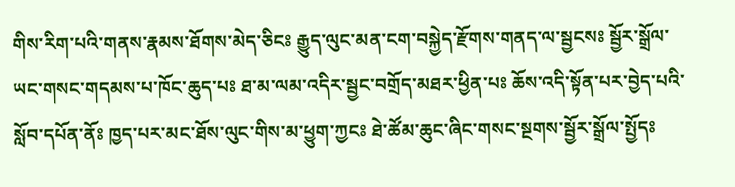གིས་རིག་པའི་གནས་རྣམས་ཐོགས་མེད་ཅིངཿ རྒྱུད་ལུང་མན་ངག་བསྐྱེད་རྫོགས་གནད་ལ་སྦྱངསཿ སྦྱོར་སྒྲོལ་ཡང་གསང་གདམས་པ་ཁོང་ཆུད་པཿ ཐ་མ་ལམ་འདིར་སྦྱང་བགྲོད་མཐར་ཕྱིན་པཿ ཆོས་འདི་སྟོན་པར་བྱེད་པའི་སློབ་དཔོན་ནོཿ ཁྱད་པར་མང་ཐོས་ལུང་གིས་མ་ཕྱུག་ཀྱངཿ ཐེ་ཚོམ་ཆུང་ཞིང་གསང་སྔགས་སྦྱོར་སྒྲོལ་སྤྱོདཿ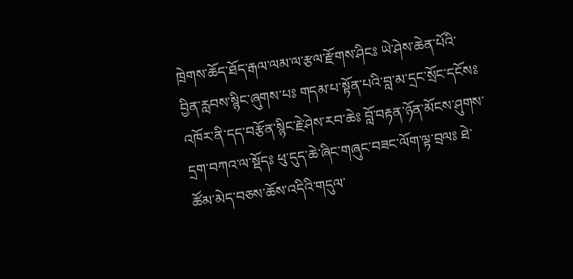ཁྲེགས་ཆོད་ཐོད་རྒལ་ལམ་ལ་རྩལ་རྫོགས་ཤིངཿ ཡེ་ཤེས་ཆེན་པོའི་བྱིན་རླབས་སྙིང་ཞུགས་པཿ གདམ་པ་སྟོན་པའི་བླ་མ་དྲང་སྲོང་དངོསཿ འཁོར་ནི་དད་བརྩོན་སྙིང་རྗེ་ཤེས་རབ་ཆེཿ བློ་བརྟན་ཉོན་མོངས་ཤུགས་དྲག་བཀའ་ལ་སྡོདཿ ཕུ་དུད་ཆེ་ཞིང་གཞུང་བཟང་ལོག་ལྟ་བྲལཿ ཐེ་ཚོམ་མེད་བཅས་ཆོས་འདིའི་གདུལ་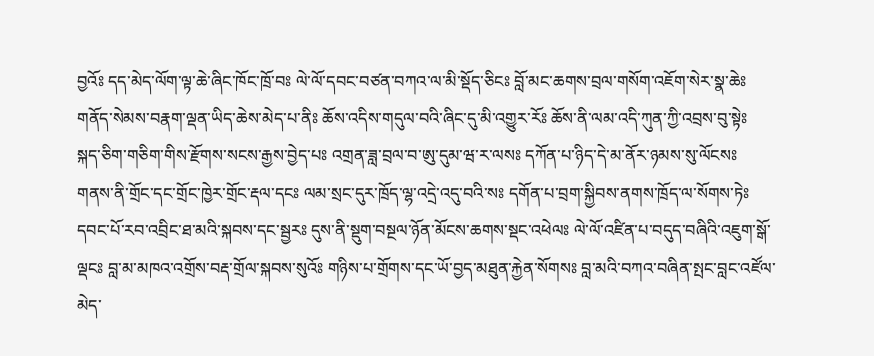བྱའོཿ དད་མེད་ལོག་ལྟ་ཆེ་ཞིང་ཁོང་ཁྲོ་བཿ ལེ་ལོ་དབང་བཙན་བཀའ་ལ་མི་སྡོད་ཅིངཿ བློ་མང་ཆགས་བྲལ་གསོག་འཇོག་སེར་སྣ་ཆེཿ གནོད་སེམས་བརྣག་ལྡན་ཡིད་ཆེས་མེད་པ་ནིཿ ཆོས་འདིས་གདུལ་བའི་ཞིང་དུ་མི་འགྱུར་རོཿ ཆོས་ནི་ལམ་འདི་ཀུན་ཀྱི་འབྲས་བུ་སྟེཿ སྐད་ཅིག་གཅིག་གིས་རྫོགས་སངས་རྒྱས་བྱེད་པཿ འགྲན་ཟླ་བྲལ་བ་ཨུ་དུམ་ཝ་ར་ལསཿ དཀོན་པ་ཉིད་དེ་མ་ནོར་ཉམས་སུ་ལོངསཿ གནས་ནི་གྲོང་དང་གྲོང་ཁྱེར་གྲོང་རྡལ་དངཿ ལམ་སྲང་དུར་ཁྲོད་ལྷ་འདྲེ་འདུ་བའི་སཿ དགོན་པ་བྲག་སྐྱིབས་ནགས་ཁྲོད་ལ་སོགས་ཏེཿ དབང་པོ་རབ་འབྲིང་ཐ་མའི་སྐབས་དང་སྦྱརཿ དུས་ནི་སྡུག་བསྔལ་ཉོན་མོངས་ཆགས་སྡང་འཕེལཿ ལེ་ལོ་འཛིན་པ་བདུད་བཞིའི་འཇུག་སྒོ་ལྡངཿ བླ་མ་མཁའ་འགྲོས་བརྡ་གྲོལ་སྐབས་སུའོཿ གཉིས་པ་གྲོགས་དང་ཡོ་བྱད་མཐུན་རྐྱེན་སོགསཿ བླ་མའི་བཀའ་བཞིན་སྤང་བླང་འཛོལ་མེད་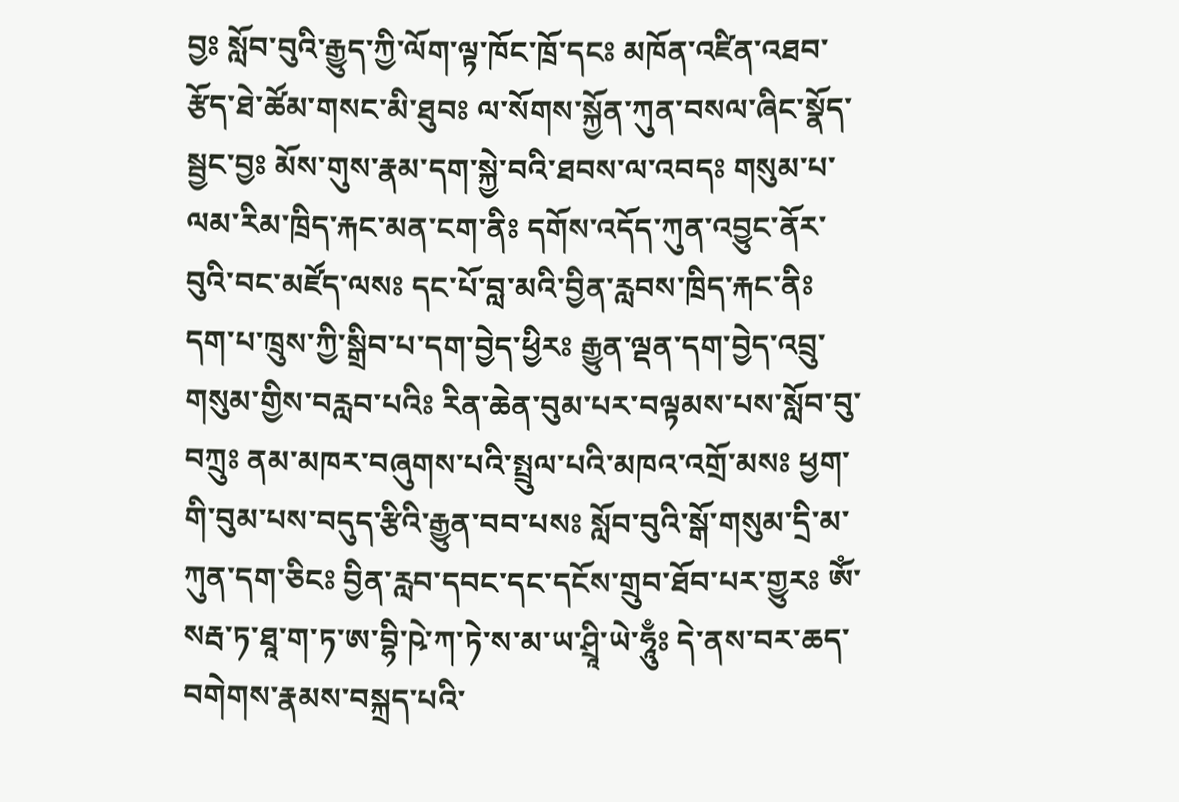བྱཿ སློབ་བུའི་རྒྱུད་ཀྱི་ལོག་ལྟ་ཁོང་ཁྲོ་དངཿ མཁོན་འཛིན་འཐབ་རྩོད་ཐེ་ཚོམ་གསང་མི་ཐུབཿ ལ་སོགས་སྐྱོན་ཀུན་བསལ་ཞིང་སྣོད་སྦྱང་བྱཿ མོས་གུས་རྣམ་དག་སྐྱེ་བའི་ཐབས་ལ་འབདཿ གསུམ་པ་ལམ་རིམ་ཁྲིད་རྐང་མན་ངག་ནིཿ དགོས་འདོད་ཀུན་འབྱུང་ནོར་བུའི་བང་མཛོད་ལསཿ དང་པོ་བླ་མའི་བྱིན་རླབས་ཁྲིད་རྐང་ནིཿ དག་པ་ཁྲུས་ཀྱི་སྒྲིབ་པ་དག་བྱེད་ཕྱིརཿ རྒྱུན་ལྡན་དག་བྱེད་འབྲུ་གསུམ་གྱིས་བརླབ་པའིཿ རིན་ཆེན་བུམ་པར་བལྟམས་པས་སློབ་བུ་བཀྲུཿ ནམ་མཁར་བཞུགས་པའི་སྤྲུལ་པའི་མཁའ་འགྲོ་མསཿ ཕྱག་གི་བུམ་པས་བདུད་རྩིའི་རྒྱུན་བབ་པསཿ སློབ་བུའི་སྒོ་གསུམ་དྲི་མ་ཀུན་དག་ཅིངཿ བྱིན་རླབ་དབང་དང་དངོས་གྲུབ་ཐོབ་པར་གྱུརཿ ཨོཾ་སརྦ་ཏ་ཐཱ་ག་ཏ་ཨ་བྷི་ཥེ་ཀ་ཏེ་ས་མ་ཡ་ཤྲཱི་ཡེ་ཧཱུྃཿ དེ་ནས་བར་ཆད་བགེགས་རྣམས་བསྐྲད་པའི་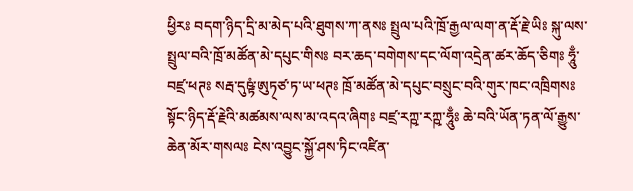ཕྱིརཿ བདག་ཉིད་དྲི་མ་མེད་པའི་ཐུགས་ཀ་ནསཿ སྤྲུལ་པའི་ཁྲོ་རྒྱལ་ལག་ན་རྡོ་རྗེ་ཡིཿ སྐུ་ལས་སྤྲུལ་བའི་ཁྲོ་མཚོན་མེ་དཔུང་གིསཿ བར་ཆད་བགེགས་དང་ལོག་འདྲེན་ཚར་ཆོད་ཅིགཿ ཧཱུྃ་བཛྲ་ཕཊཿ སརྦ་དུཥྟཾ་ཨུཏ྄ཙ་ཏ་ཡ་ཕཊཿ ཁྲོ་མཚོན་མེ་དཔུང་བསྲུང་བའི་གུར་ཁང་འཁྲིགསཿ སྟོང་ཉིད་རྡོ་རྗེའི་མཚམས་ལས་མ་འདའ་ཞིགཿ བཛྲ་རཀྵ་རཀྵ་ཧཱུྃཿ ཆེ་བའི་ཡོན་ཏན་ལོ་རྒྱུས་ཆེན་མོར་གསལཿ ངེས་འབྱུང་སྐྱོ་ཤས་ཏིང་འཛིན་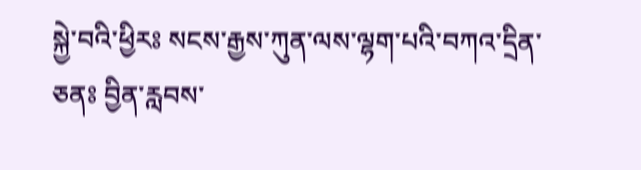སྐྱེ་བའི་ཕྱིརཿ སངས་རྒྱས་ཀུན་ལས་ལྷག་པའི་བཀའ་དྲིན་ཅནཿ བྱིན་རླབས་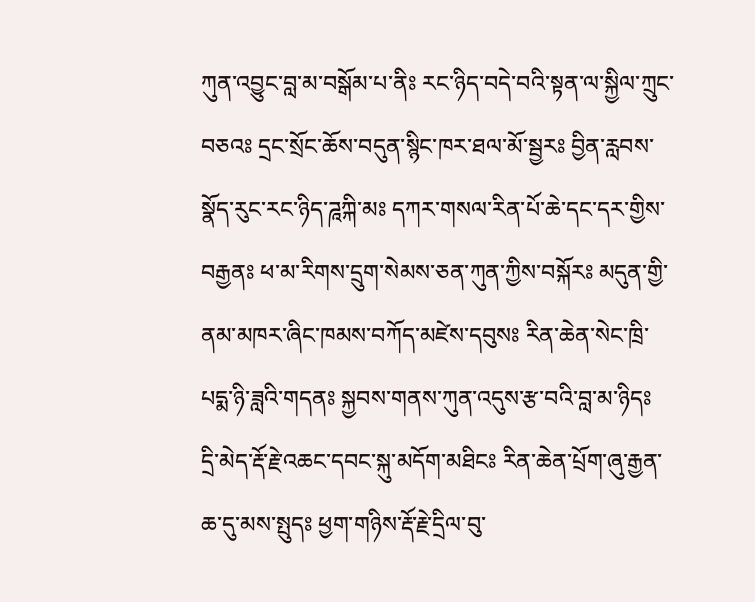ཀུན་འབྱུང་བླ་མ་བསྒོམ་པ་ནིཿ རང་ཉིད་བདེ་བའི་སྟན་ལ་སྐྱིལ་ཀྲུང་བཅའཿ དྲང་སྲོང་ཆོས་བདུན་སྙིང་ཁར་ཐལ་མོ་སྦྱརཿ བྱིན་རླབས་སྣོད་རུང་རང་ཉིད་ཌཱཀྐི་མཿ དཀར་གསལ་རིན་པོ་ཆེ་དང་དར་གྱིས་བརྒྱནཿ ཕ་མ་རིགས་དྲུག་སེམས་ཅན་ཀུན་ཀྱིས་བསྐོརཿ མདུན་གྱི་ནམ་མཁར་ཞིང་ཁམས་བཀོད་མཛེས་དབུསཿ རིན་ཆེན་སེང་ཁྲི་པདྨ་ཉི་ཟླའི་གདནཿ སྐྱབས་གནས་ཀུན་འདུས་རྩ་བའི་བླ་མ་ཉིདཿ དྲི་མེད་རྡོ་རྗེ་འཆང་དབང་སྐུ་མདོག་མཐིངཿ རིན་ཆེན་པྲོག་ཞུ་རྒྱན་ཆ་དུ་མས་སྤུདཿ ཕྱག་གཉིས་རྡོ་རྗེ་དྲིལ་བུ་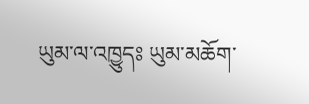ཡུམ་ལ་འཁྱུདཿ ཡུམ་མཆོག་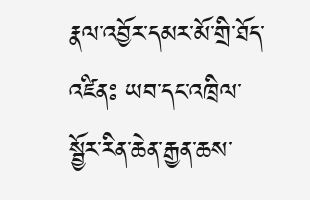རྣལ་འབྱོར་དམར་མོ་གྲི་ཐོད་འཛིནཿ ཡབ་དང་འཁྲིལ་སྦྱོར་རིན་ཆེན་རྒྱན་ཆས་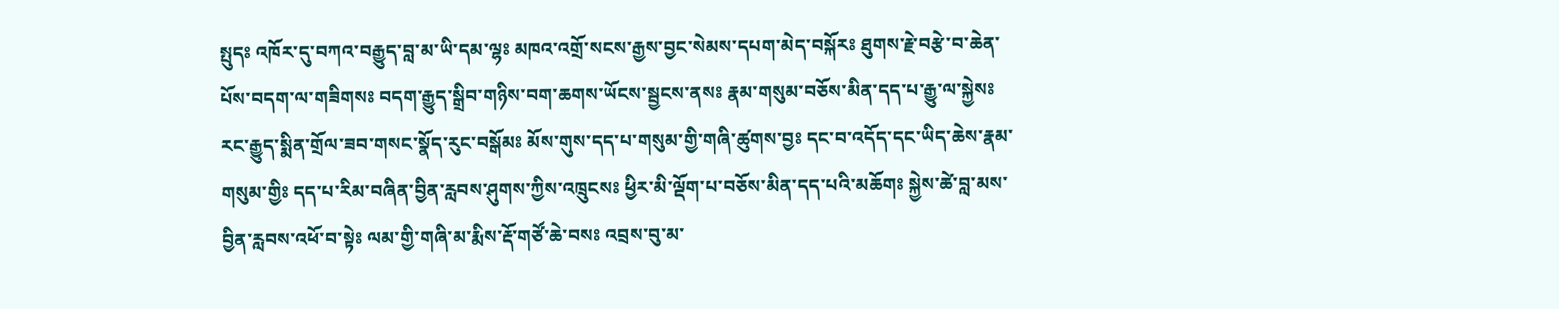སྤུདཿ འཁོར་དུ་བཀའ་བརྒྱུད་བླ་མ་ཡི་དམ་ལྷཿ མཁའ་འགྲོ་སངས་རྒྱས་བྱང་སེམས་དཔག་མེད་བསྐོརཿ ཐུགས་རྗེ་བརྩེ་བ་ཆེན་པོས་བདག་ལ་གཟིགསཿ བདག་རྒྱུད་སྒྲིབ་གཉིས་བག་ཆགས་ཡོངས་སྦྱངས་ནསཿ རྣམ་གསུམ་བཅོས་མིན་དད་པ་རྒྱུ་ལ་སྐྱེསཿ རང་རྒྱུད་སྨིན་གྲོལ་ཟབ་གསང་སྣོད་རུང་བསྒོམཿ མོས་གུས་དད་པ་གསུམ་གྱི་གཞི་ཚུགས་བྱཿ དང་བ་འདོད་དང་ཡིད་ཆེས་རྣམ་གསུམ་གྱིཿ དད་པ་རིམ་བཞིན་བྱིན་རླབས་ཤུགས་ཀྱིས་འཁྲུངསཿ ཕྱིར་མི་ལྡོག་པ་བཅོས་མིན་དད་པའི་མཆོགཿ སྐྱེས་ཚེ་བླ་མས་བྱིན་རླབས་འཕོ་བ་སྟེཿ ལམ་གྱི་གཞི་མ་རྨིས་རྡོ་གཙོ་ཆེ་བསཿ འབྲས་བུ་མ་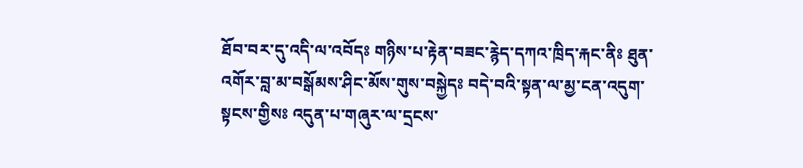ཐོབ་བར་དུ་འདི་ལ་འབོདཿ གཉིས་པ་རྟེན་བཟང་རྙེད་དཀའ་ཁྲིད་རྐང་ནིཿ ཐུན་འགོར་བླ་མ་བསྒོམས་ཤིང་མོས་གུས་བསྐྱེདཿ བདེ་བའི་སྟན་ལ་མྱ་ངན་འདུག་སྟངས་གྱིསཿ འདུན་པ་གཞུར་ལ་དྲངས་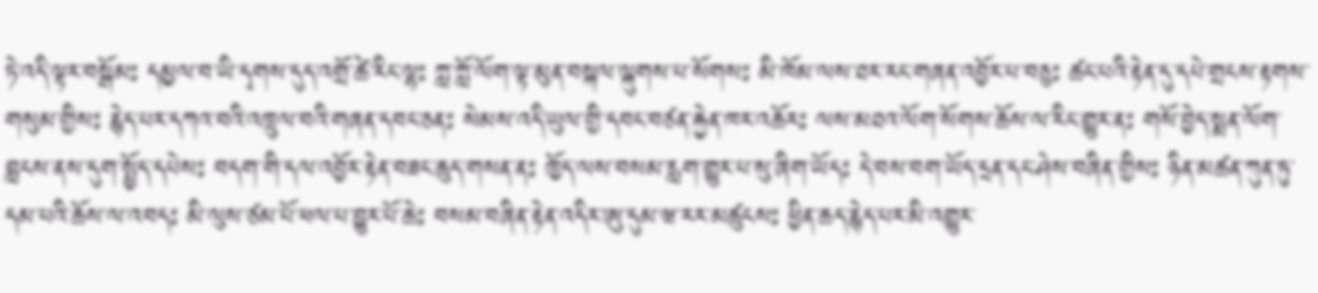ཏེ་འདི་ལྟར་བསྒོམཿ དམྱལ་བ་ཡི་དྭགས་དུད་འགྲོ་ཚེ་རིང་ལྷཿ ཀླ་ཀློ་ལོག་ལྟ་མུན་བསྐལ་ལྐུགས་པ་སོགསཿ མི་ཁོམ་ལས་ཐར་རང་གཞན་འབྱོར་པ་བཅུཿ ཚང་པའི་རྟེན་དུ་དཔེ་གྲངས་རྟགས་གསུམ་གྱིསཿ རྙེད་པར་དཀའ་བའི་འཁྲུལ་བའི་གཞན་དབང་ཅནཿ སེམས་འདི་ཡུལ་གྱི་དབང་བཙན་རྐྱེན་ཁར་འཆོརཿ ལས་མཐའ་ལོག་སོགས་ཆོས་ལ་རིང་གྱུར་ནཿ གསོ་བྱེད་སྨན་ལོག་བླངས་ནས་དུག་སྤྱོད་དཔེསཿ བདག་གི་དལ་འབྱོར་རྟེན་བཟང་ཆུད་གསན་ནཿ ཁྱོད་ལས་བསམ་རླག་གྱུར་པ་སུ་ཞིག་ཡོདཿ དེ་བས་བག་ཡོད་དྲན་དང་ཤེས་བཞིན་གྱིསཿ ཉིན་མཚན་ཀུན་ཏུ་དམ་པའི་ཆོས་ལ་འབདཿ མི་ལུས་ཙམ་པོ་ཕལ་པ་བྱུར་པོ་ཆེཿ བསམ་བཞིན་རྟེན་འདིར་ཨུ་དུམ་ཝ་རར་མཚུངསཿ ཕྱིན་ཆད་རྙེད་པར་མི་འགྱུར་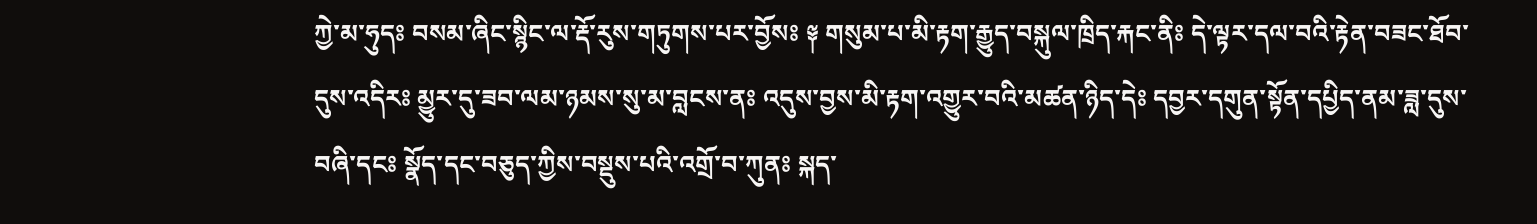ཀྱེ་མ་ཧུདཿ བསམ་ཞིང་སྙིང་ལ་རྡོ་རུས་གཏུགས་པར་བྱོསཿ ༈ གསུམ་པ་མི་རྟག་རྒྱུད་བསྐུལ་ཁྲིད་རྐང་ནིཿ དེ་ལྟར་དལ་བའི་རྟེན་བཟང་ཐོབ་དུས་འདིརཿ མྱུར་དུ་ཟབ་ལམ་ཉམས་སུ་མ་བླངས་ནཿ འདུས་བྱས་མི་རྟག་འགྱུར་བའི་མཚན་ཉིད་དེཿ དབྱར་དགུན་སྟོན་དཔྱིད་ནམ་ཟླ་དུས་བཞི་དངཿ སྣོད་དང་བཅུད་ཀྱིས་བསྡུས་པའི་འགྲོ་བ་ཀུནཿ སྐད་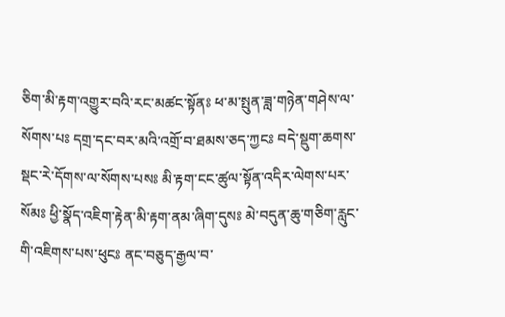ཅིག་མི་རྟག་འགྱུར་བའི་རང་མཚང་སྟོནཿ ཕ་མ་སྤུན་ཟླ་གཉེན་གཤེས་ལ་སོགས་པཿ དགྲ་དང་བར་མའི་འགྲོ་བ་ཐམས་ཅད་ཀྱངཿ བདེ་སྡུག་ཆགས་སྡང་རེ་དོགས་ལ་སོགས་པསཿ མི་རྟག་ངང་ཚུལ་སྟོན་འདིར་ལེགས་པར་སོམཿ ཕྱི་སྣོད་འཇིག་རྟེན་མི་རྟག་ནམ་ཞིག་དུསཿ མེ་བདུན་ཆུ་གཅིག་རླུང་གི་འཇིགས་པས་ཕུངཿ ནང་བཅུད་རྒྱལ་བ་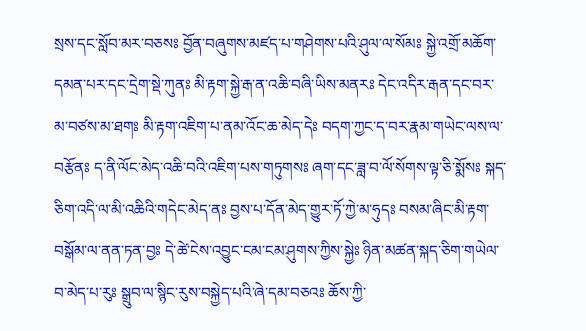སྲས་དང་སློབ་མར་བཅསཿ བྱོན་བཞུགས་མཛད་པ་གཤེགས་པའི་ཤུལ་ལ་སོམཿ སྐྱེ་འགྲོ་མཆོག་དམན་པར་དང་དྲེག་སྡེ་ཀུནཿ མི་རྟག་སྐྱེ་རྒ་ན་འཆི་བཞི་ཡིས་མནརཿ དེང་འདིར་རྒན་དང་བར་མ་བཙས་མ་ཐགཿ མི་རྟག་འཇིག་པ་ནམ་འོང་ཆ་མེད་དེཿ བདག་ཀྱང་ད་བར་རྣམ་གཡེང་ལས་ལ་བརྩོནཿ ད་ནི་ལོང་མེད་འཆི་བའི་འཇིག་པས་གཏུགསཿ ཞག་དང་ཟླ་བ་ལོ་སོགས་ལྟ་ཅི་སྨོསཿ སྐད་ཅིག་འདི་ལ་མི་འཆིའི་གདེང་མེད་ནཿ བྱས་པ་དོན་མེད་གྱུར་ཏོ་ཀྱེ་མ་ཧུདཿ བསམ་ཞིང་མི་རྟག་བསྒོམ་ལ་ནན་ཏན་བྱཿ དེ་ཚེ་ངེས་འབྱུང་ངམ་ངམ་ཤུགས་ཀྱིས་སྐྱེཿ ཉིན་མཚན་སྐད་ཅིག་གཡེལ་བ་མེད་པ་རུཿ སྒྲུབ་ལ་སྙིང་རུས་བསྐྱེད་པའི་ཞེ་དམ་བཅའཿ ཆོས་ཀྱི་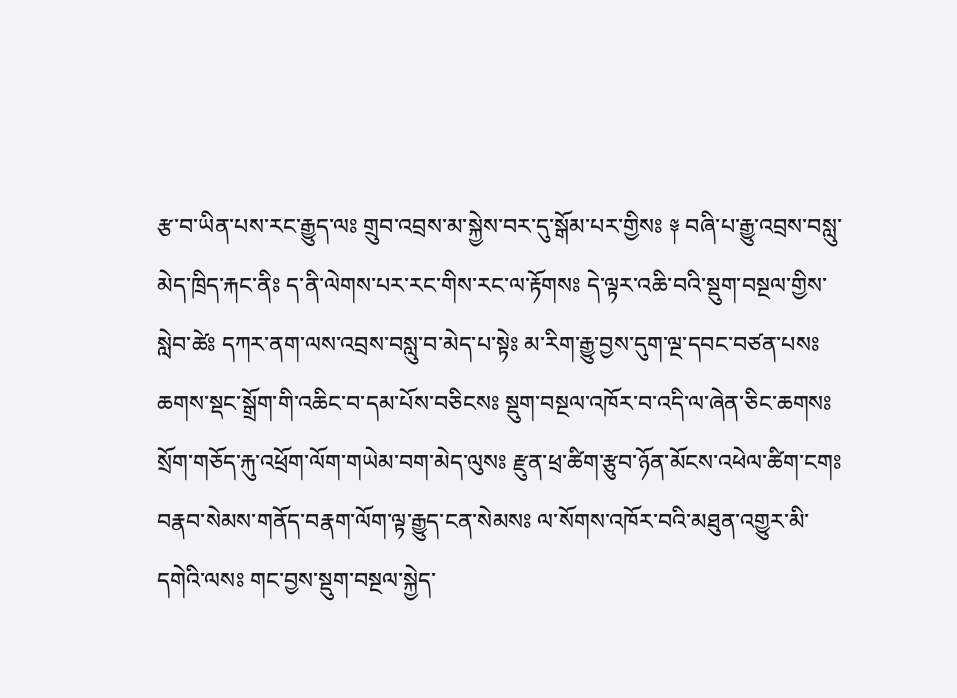རྩ་བ་ཡིན་པས་རང་རྒྱུད་ལཿ གྲུབ་འབྲས་མ་སྐྱེས་བར་དུ་སྒོམ་པར་གྱིསཿ ༈ བཞི་པ་རྒྱུ་འབྲས་བསླུ་མེད་ཁྲིད་རྐང་ནིཿ ད་ནི་ལེགས་པར་རང་གིས་རང་ལ་རྟོགསཿ དེ་ལྟར་འཆི་བའི་སྡུག་བསྔལ་གྱིས་སླེབ་ཚེཿ དཀར་ནག་ལས་འབྲས་བསླུ་བ་མེད་པ་སྟེཿ མ་རིག་རྒྱུ་བྱས་དུག་ལྔ་དབང་བཙན་པསཿ ཆགས་སྡང་སྒྲོག་གི་འཆིང་བ་དམ་པོས་བཅིངསཿ སྡུག་བསྔལ་འཁོར་བ་འདི་ལ་ཞེན་ཅིང་ཆགསཿ སྲོག་གཅོད་རྐུ་འཕྲོག་ལོག་གཡེམ་བག་མེད་ལུསཿ རྫུན་ཕྲ་ཚིག་རྩུབ་ཉོན་མོངས་འཕེལ་ཚིག་ངགཿ བརྣབ་སེམས་གནོད་བརྣག་ལོག་ལྟ་རྒྱུད་ངན་སེམསཿ ལ་སོགས་འཁོར་བའི་མཐུན་འགྱུར་མི་དགེའི་ལསཿ གང་བྱས་སྡུག་བསྔལ་སྐྱེད་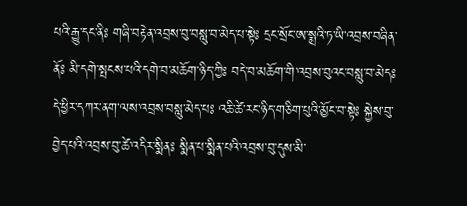པའི་རྒྱུ་དང་ནིཿ གཞི་བརྟེན་འབྲས་བུ་བསླུ་བ་མེད་པ་སྟེཿ དྲང་སྲོང་ཨ་སྨྲའི་ཏ་ཡི་འབྲས་བཞིན་ནོཿ མི་དགེ་སྤངས་པའི་དགེ་བ་མཆོག་ཉིད་ཀྱིཿ བདེ་བ་མཆོག་གི་འབྲས་བུའང་བསླུ་བ་མེདཿ དེ་ཕྱིར་དཀར་ནག་ལས་འབྲས་བསླུ་མེད་པཿ འཆི་ཚེ་རང་ཉིད་གཅིག་པུའི་མྱོང་བ་སྟེཿ སྐྱེས་བུ་བྱེད་པའི་འབྲས་བུ་ཚེ་འདིར་སྨིནཿ སྨིན་པ་སྨིན་པའི་འབྲས་བུ་དུས་མི་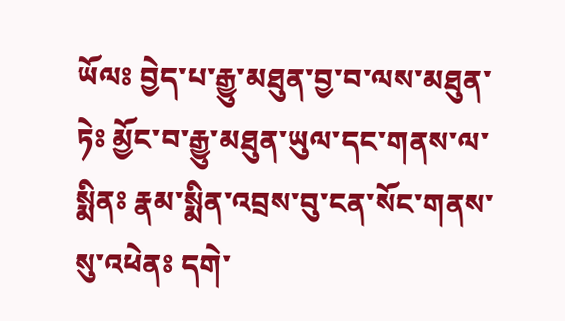ཡོལཿ བྱེད་པ་རྒྱུ་མཐུན་བྱ་བ་ལས་མཐུན་ཏེཿ མྱོང་བ་རྒྱུ་མཐུན་ཡུལ་དང་གནས་ལ་སྨིནཿ རྣམ་སྨིན་འབྲས་བུ་ངན་སོང་གནས་སུ་འཕེནཿ དགེ་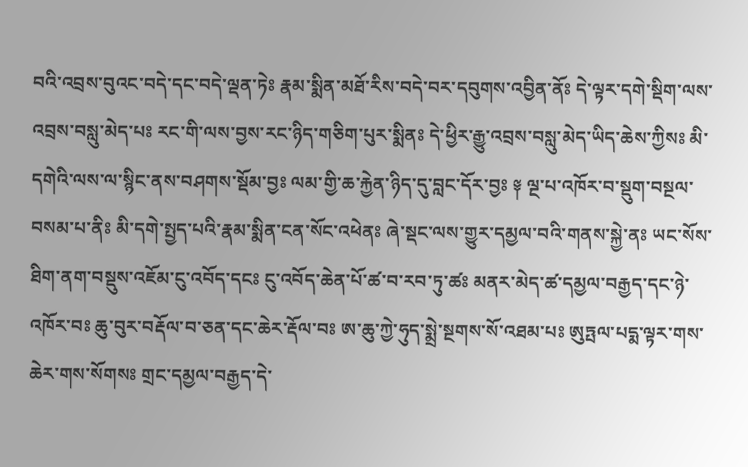བའི་འབྲས་བུའང་བདེ་དང་བདེ་ལྡན་ཏེཿ རྣམ་སྨིན་མཐོ་རིས་བདེ་བར་དབུགས་འབྱིན་ནོཿ དེ་ལྟར་དགེ་སྡིག་ལས་འབྲས་བསླུ་མེད་པཿ རང་གི་ལས་བྱས་རང་ཉིད་གཅིག་པུར་སྨིནཿ དེ་ཕྱིར་རྒྱུ་འབྲས་བསླུ་མེད་ཡིད་ཆེས་ཀྱིསཿ མི་དགེའི་ལས་ལ་སྙིང་ནས་བཤགས་སྡོམ་བྱཿ ལམ་གྱི་ཆ་རྐྱེན་ཉིད་དུ་བླང་དོར་བྱཿ ༈ ལྔ་པ་འཁོར་བ་སྡུག་བསྔལ་བསམ་པ་ནིཿ མི་དགེ་སྤྱད་པའི་རྣམ་སྨིན་ངན་སོང་འཕེནཿ ཞེ་སྡང་ལས་གྱུར་དམྱལ་བའི་གནས་སྐྱེ་ནཿ ཡང་སོས་ཐིག་ནག་བསྡུས་འཇོམ་ངུ་འབོད་དངཿ ངུ་འབོད་ཆེན་པོ་ཚ་བ་རབ་ཏུ་ཚཿ མནར་མེད་ཚ་དམྱལ་བརྒྱད་དང་ཉེ་འཁོར་བཿ ཆུ་བུར་བརྡོལ་བ་ཅན་དང་ཆེར་རྡོལ་བཿ ཨ་ཆུ་ཀྱེ་ཧུད་སྨྲེ་སྔགས་སོ་འཐམ་པཿ ཨུཏྤལ་པདྨ་ལྟར་གས་ཆེར་གས་སོགསཿ གྲང་དམྱལ་བརྒྱད་དེ་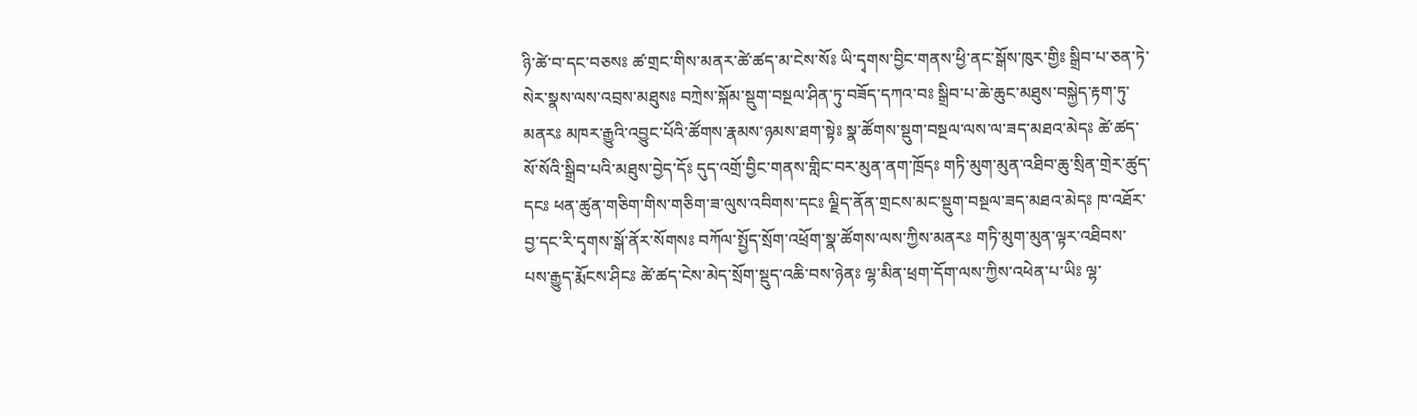ཉི་ཚེ་བ་དང་བཅསཿ ཚ་གྲང་གིས་མནར་ཚེ་ཚད་མ་ངེས་སོཿ ཡི་དྭགས་བྱིང་གནས་ཕྱི་ནང་སྒོས་ཁུར་གྱིཿ སྒྲིབ་པ་ཅན་ཏེ་སེར་སྣས་ལས་འབྲས་མཐུསཿ བཀྲེས་སྐོམ་སྡུག་བསྔལ་ཤིན་ཏུ་བཟོད་དཀའ་བཿ སྒྲིབ་པ་ཆེ་ཆུང་མཐུས་བསྐྱེད་རྟག་ཏུ་མནརཿ མཁར་རྒྱུའི་འབྱུང་པོའི་ཚོགས་རྣམས་ཉམས་ཐག་སྟེཿ སྣ་ཚོགས་སྡུག་བསྔལ་ལས་ལ་ཟད་མཐའ་མེདཿ ཚེ་ཚད་སོ་སོའི་སྒྲིབ་པའི་མཐུས་བྱེད་དོཿ དུད་འགྲོ་བྱིང་གནས་གླིང་བར་མུན་ནག་ཁྲོདཿ གཏི་མུག་མུན་འཐིབ་ཆུ་སྲིན་གྲེར་ཚུད་དངཿ ཕན་ཚུན་གཅིག་གིས་གཅིག་ཟ་ལུས་འབིགས་དངཿ ལྗིད་ནོན་གྲངས་མང་སྡུག་བསྔལ་ཟད་མཐའ་མེདཿ ཁ་འཐོར་བྱ་དང་རི་དྭགས་སྒོ་ནོར་སོགསཿ བཀོལ་སྤྱོད་སྲོག་འཕྲོག་སྣ་ཚོགས་ལས་ཀྱིས་མནརཿ གཏི་མུག་མུན་ལྟར་འཐིབས་པས་རྒྱུད་རྨོངས་ཤིངཿ ཚེ་ཚད་ངེས་མེད་སྲོག་སྡུད་འཆི་བས་ཉེནཿ ལྷ་མིན་ཕྲག་དོག་ལས་ཀྱིས་འཕེན་པ་ཡིཿ ལྷ་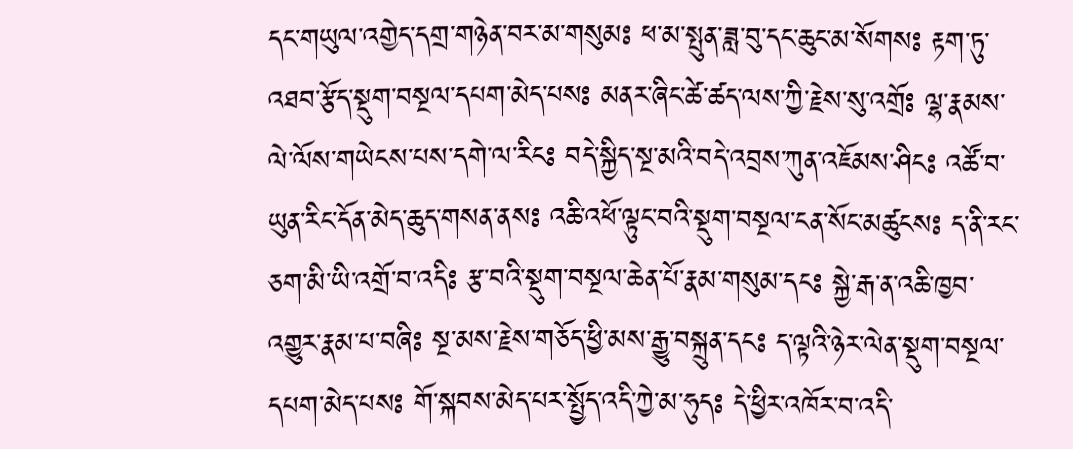དང་གཡུལ་འགྱེད་དགྲ་གཉེན་བར་མ་གསུམཿ ཕ་མ་སྤུན་ཟླ་བུ་དང་ཆུང་མ་སོགསཿ རྟག་ཏུ་འཐབ་རྩོད་སྡུག་བསྔལ་དཔག་མེད་པསཿ མནར་ཞིང་ཚེ་ཚད་ལས་ཀྱི་རྗེས་སུ་འགྲོཿ ལྷ་རྣམས་ལེ་ལོས་གཡེངས་པས་དགེ་ལ་རིངཿ བདེ་སྐྱིད་སྔ་མའི་བདེ་འབྲས་ཀུན་འཇོམས་ཤིངཿ འཚོ་བ་ཡུན་རིང་དོན་མེད་ཆུད་གསན་ནསཿ འཆི་འཕོ་ལྟུང་བའི་སྡུག་བསྔལ་ངན་སོང་མཚུངསཿ ད་ནི་རང་ཅག་མི་ཡི་འགྲོ་བ་འདིཿ རྩ་བའི་སྡུག་བསྔལ་ཆེན་པོ་རྣམ་གསུམ་དངཿ སྐྱེ་རྒ་ན་འཆི་ཁྱབ་འགྱུར་རྣམ་པ་བཞིཿ སྔ་མས་རྗེས་གཅོད་ཕྱི་མས་རྒྱུ་བསྐྲུན་དངཿ ད་ལྟའི་ཉེར་ལེན་སྡུག་བསྔལ་དཔག་མེད་པསཿ གོ་སྐབས་མེད་པར་སྤྱོད་འདི་ཀྱེ་མ་ཧུདཿ དེ་ཕྱིར་འཁོར་བ་འདི་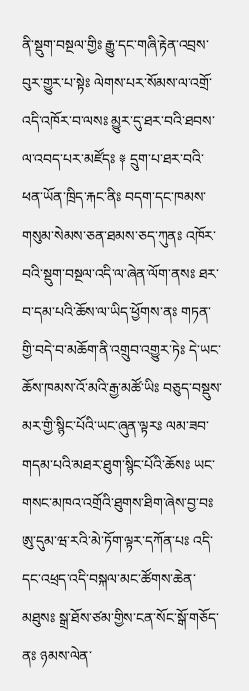ནི་སྡུག་བསྔལ་གྱིཿ རྒྱུ་དང་གཞི་རྟེན་འབྲས་བུར་གྱུར་པ་སྟེཿ ལེགས་པར་སོམས་ལ་འགྲོ་འདི་འཁོར་བ་ལསཿ མྱུར་དུ་ཐར་བའི་ཐབས་ལ་འབད་པར་མཛོདཿ ༈ དྲུག་པ་ཐར་བའི་ཕན་ཡོན་ཁྲིད་རྐང་ནིཿ བདག་དང་ཁམས་གསུམ་སེམས་ཅན་ཐམས་ཅད་ཀུནཿ འཁོར་བའི་སྡུག་བསྔལ་འདི་ལ་ཞེན་ལོག་ནསཿ ཐར་བ་དམ་པའི་ཆོས་ལ་ཡིད་ཕྱོགས་ནཿ གཏན་གྱི་བདེ་བ་མཆོག་ནི་འགྲུབ་འགྱུར་ཏེཿ དེ་ཡང་ཆོས་ཁམས་འོ་མའི་རྒྱ་མཚོ་ཡིཿ བཅུད་བསྡུས་མར་གྱི་སྙིང་པོའི་ཡང་ཞུན་ལྟརཿ ལམ་ཟབ་གདམ་པའི་མཐར་ཐུག་སྙིང་པོའི་ཆོསཿ ཡང་གསང་མཁའ་འགྲོའི་ཐུགས་ཐིག་ཞེས་བྱ་བཿ ཨུ་དུམ་ཝ་རའི་མེ་ཏོག་ལྟར་དཀོན་པཿ འདི་དང་འཕྲད་འདི་བསྐལ་མང་ཚོགས་ཆེན་མཐུསཿ སྒྲ་ཐོས་ཙམ་གྱིས་ངན་སོང་སྒོ་གཅོད་ནཿ ཉམས་ལེན་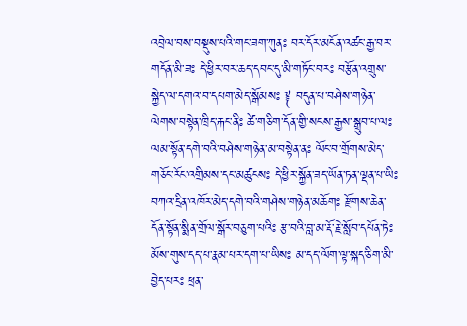འབྲེལ་བས་བསྡུས་པའི་གང་ཟག་ཀུནཿ བར་དོར་མངོན་འཚང་རྒྱ་བར་གདོན་མི་ཟཿ དེ་ཕྱིར་བར་ཆད་དབང་དུ་མི་གཏོང་བརཿ བརྩོན་འགྲུས་སྐྱེད་ལ་དགའ་བ་དཔག་མེད་སྒོམསཿ ༈ བདུན་པ་བཤེས་གཉེན་ལེགས་བསྟེན་ཁྲིད་རྐང་ནིཿ ཚེ་གཅིག་དོན་གྱི་སངས་རྒྱས་སྒྲུབ་པ་ལཿ ལམ་སྟོན་དགེ་བའི་བཤེས་གཉེན་མ་བསྟེན་ནཿ ལོང་བ་གྲོགས་མེད་གཅོང་རོང་འགྲིམས་དང་མཚུངསཿ དེ་ཕྱིར་སྐྱོན་ཟད་ཡོན་ཏན་ལྡན་པ་ཡིཿ བཀའ་དྲིན་འཁོར་མེད་དགེ་བའི་གཤེས་གཉེན་མཆོགཿ རྫོགས་ཆེན་དོན་སྟོན་སྨིན་གྲོལ་སྒོར་བཅུག་པའིཿ རྩ་བའི་བླ་མ་རྡོ་རྗེ་སློབ་དཔོན་ཏེཿ མོས་གུས་དད་པ་རྣམ་པར་དག་པ་ཡིསཿ མ་དད་ལོག་ལྟ་སྐད་ཅིག་མི་བྱེད་པརཿ ཕྲན་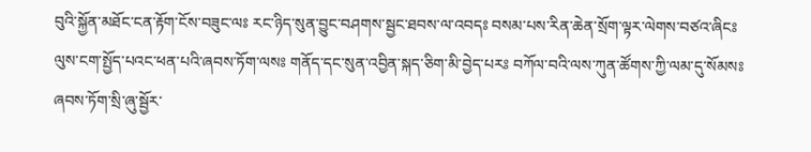བུའི་སྐྱོན་མཐོང་ངན་རྟོག་ངོས་བཟུང་ལཿ རང་ཉིད་སུན་བྱུང་བཤགས་སྦྱང་ཐབས་ལ་འབདཿ བསམ་པས་རིན་ཆེན་སྲོག་ལྟར་ལེགས་བཙའ་ཞིངཿ ལུས་ངག་སྤྱོད་པའང་ཕན་པའི་ཞབས་ཏོག་ལསཿ གནོད་དང་སུན་འབྱིན་སྐད་ཅིག་མི་བྱེད་པརཿ བཀོལ་བའི་ལས་ཀུན་ཚོགས་ཀྱི་ལམ་དུ་སོམསཿ ཞབས་ཏོག་སྲི་ཞུ་སྦྱོར་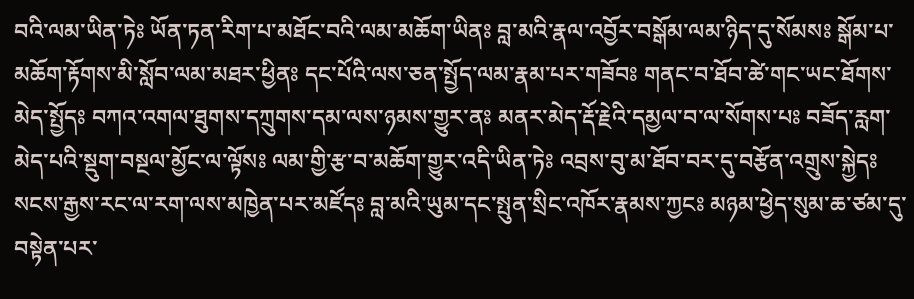བའི་ལམ་ཡིན་ཏེཿ ཡོན་ཏན་རིག་པ་མཐོང་བའི་ལམ་མཆོག་ཡིནཿ བླ་མའི་རྣལ་འབྱོར་བསྒོམ་ལམ་ཉིད་དུ་སོམསཿ སྒོམ་པ་མཆོག་རྟོགས་མི་སློབ་ལམ་མཐར་ཕྱིནཿ དང་པོའི་ལས་ཅན་སྤྱོད་ལམ་རྣམ་པར་གཟོབཿ གནང་བ་ཐོབ་ཚེ་གང་ཡང་ཐོགས་མེད་སྤྱོདཿ བཀའ་འགལ་ཐུགས་དཀྲུགས་དམ་ལས་ཉམས་གྱུར་ནཿ མནར་མེད་རྡོ་རྗེའི་དམྱལ་བ་ལ་སོགས་པཿ བཟོད་རླག་མེད་པའི་སྡུག་བསྔལ་མྱོང་ལ་ལྟོསཿ ལམ་གྱི་རྩ་བ་མཆོག་གྱུར་འདི་ཡིན་ཏེཿ འབྲས་བུ་མ་ཐོབ་བར་དུ་བརྩོན་འགྲུས་སྐྱེདཿ སངས་རྒྱས་རང་ལ་རག་ལས་མཁྱེན་པར་མཛོདཿ བླ་མའི་ཡུམ་དང་སྤུན་སྲིང་འཁོར་རྣམས་ཀྱངཿ མཉམ་ཕྱེད་སུམ་ཆ་ཙམ་དུ་བསྟེན་པར་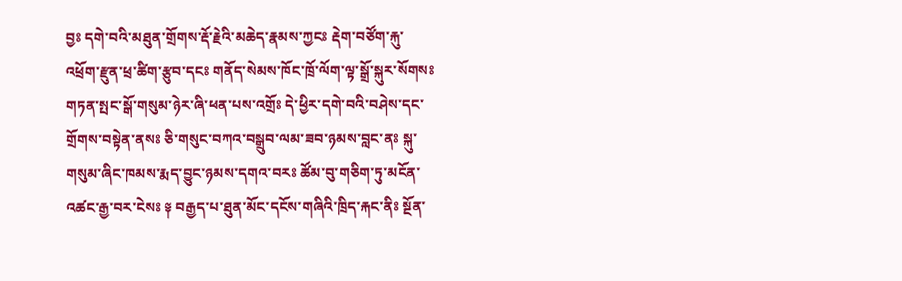བྱཿ དགེ་བའི་མཐུན་གྲོགས་རྡོ་རྗེའི་མཆེད་རྣམས་ཀྱངཿ རྡེག་བཙོག་རྐུ་འཕྲོག་རྫུན་ཕྲ་ཚིག་རྩུབ་དངཿ གནོད་སེམས་ཁོང་ཁྲོ་ལོག་ལྟ་སྒྲོ་སྐུར་སོགསཿ གཏན་སྤང་སྒོ་གསུམ་ཉེར་ཞི་ཕན་པས་འགྲོཿ དེ་ཕྱིར་དགེ་བའི་བཤེས་དང་གྲོགས་བསྟེན་ནསཿ ཅི་གསུང་བཀའ་བསྒྲུབ་ལམ་ཟབ་ཉམས་བླང་ནཿ སྐུ་གསུམ་ཞིང་ཁམས་རྨད་བྱུང་ཉམས་དགའ་བརཿ ཚོམ་བུ་གཅིག་ཏུ་མངོན་འཚང་རྒྱ་བར་ངེསཿ ༈ བརྒྱད་པ་ཐུན་མོང་དངོས་གཞིའི་ཁྲིད་རྐང་ནིཿ སྔོན་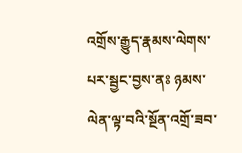འགྲོས་རྒྱུད་རྣམས་ལེགས་པར་སྦྱང་བྱས་ནཿ ཉམས་ལེན་ལྟ་བའི་སྔོན་འགྲོ་ཟབ་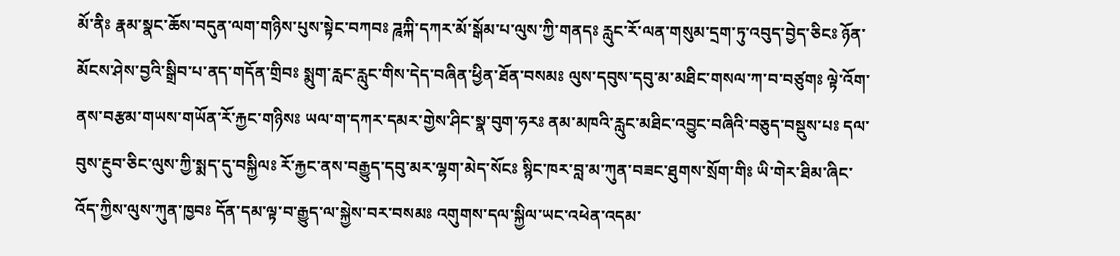མོ་ནིཿ རྣམ་སྣང་ཆོས་བདུན་ལག་གཉིས་པུས་སྟེང་བཀབཿ ཌཱཀྐི་དཀར་མོ་སྒོམ་པ་ལུས་ཀྱི་གནདཿ རླུང་རོ་ལན་གསུམ་དྲག་ཏུ་འབུད་བྱེད་ཅིངཿ ཉོན་མོངས་ཤེས་བྱའི་སྒྲིབ་པ་ནད་གདོན་གྲིབཿ སྨུག་རླང་རླུང་གིས་དེད་བཞིན་ཕྱིན་ཐོན་བསམཿ ལུས་དབུས་དབུ་མ་མཐིང་གསལ་ཀ་བ་བཙུགཿ ལྟེ་འོག་ནས་བརྩམ་གཡས་གཡོན་རོ་རྐྱང་གཉིསཿ ཡལ་ག་དཀར་དམར་གྱེས་ཤིང་སྣ་བུག་ཧརཿ ནམ་མཁའི་རླུང་མཐིང་འབྱུང་བཞིའི་བཅུད་བསྡུས་པཿ དལ་བུས་རྔུབ་ཅིང་ལུས་ཀྱི་སྨད་དུ་བསྐྱིལཿ རོ་རྐྱང་ནས་བརྒྱུད་དབུ་མར་ལྷག་མེད་སོངཿ སྙིང་ཁར་བླ་མ་ཀུན་བཟང་ཐུགས་སྲོག་གིཿ ཡི་གེར་ཐིམ་ཞིང་འོད་ཀྱིས་ལུས་ཀུན་ཁྱབཿ དོན་དམ་ལྟ་བ་རྒྱུད་ལ་སྐྱེས་བར་བསམཿ འགུགས་དལ་སྐྱིལ་ཡང་འཕེན་འདམ་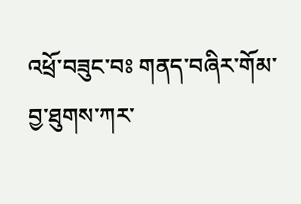འཕྲོ་བཟུང་བཿ གནད་བཞིར་གོམ་བྱ་ཐུགས་ཀར་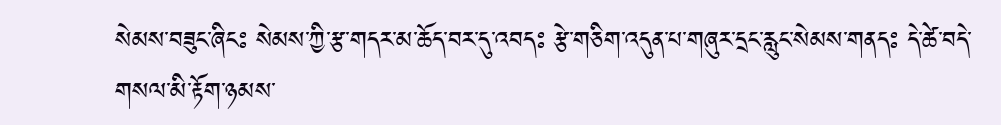སེམས་བཟུང་ཞིངཿ སེམས་ཀྱི་རྩ་གདར་མ་ཆོད་བར་དུ་འབདཿ རྩེ་གཅིག་འདུན་པ་གཞུར་དྲང་རླུང་སེམས་གནདཿ དེ་ཚེ་བདེ་གསལ་མི་རྟོག་ཉམས་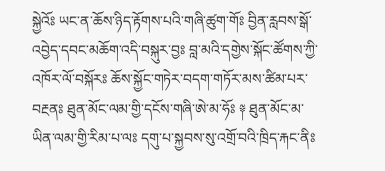སྐྱེའོཿ ཡང་ན་ཆོས་ཉིད་རྟོགས་པའི་གཞི་ཚུག་གོཿ བྱིན་རླབས་སྒོ་འབྱེད་དབང་མཆོག་འདི་བསྐུར་བྱཿ བླ་མའི་དགྱེས་སྐོང་ཚོགས་ཀྱི་འཁོར་ལོ་བསྐོརཿ ཆོས་སྐྱོང་གཏེར་བདག་གཏོར་མས་ཚིམ་པར་བརྔནཿ ཐུན་མོང་ལམ་གྱི་དངོས་གཞི་ཨེ་མ་ཧོཿ ༈ ཐུན་མོང་མ་ཡིན་ལམ་གྱི་རིམ་པ་ལཿ དགུ་པ་སྐྱབས་སུ་འགྲོ་བའི་ཁྲིད་རྐང་ནིཿ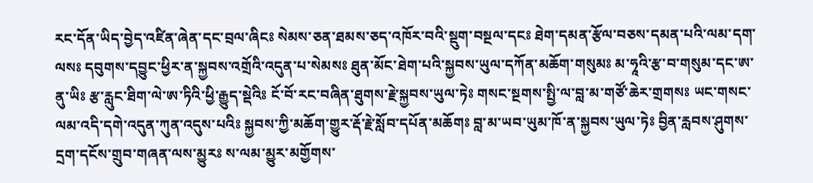རང་དོན་ཡིད་བྱེད་འཛིན་ཞེན་དང་བྲལ་ཞིངཿ སེམས་ཅན་ཐམས་ཅད་འཁོར་བའི་སྡུག་བསྔལ་དངཿ ཐེག་དམན་རྩོལ་བཅས་དམན་པའི་ལམ་དག་ལསཿ དབུགས་དབྱུང་ཕྱིར་ན་སྐྱབས་འགྲོའི་འདུན་པ་སེམསཿ ཐུན་མོང་ཐེག་པའི་སྐྱབས་ཡུལ་དཀོན་མཆོག་གསུམཿ མ་ཧཱའི་རྩ་བ་གསུམ་དང་ཨ་ནུ་ཡིཿ རྩ་རླུང་ཐིག་ལེ་ཨ་ཏིའི་ཕྱི་རྒྱུད་སྡེའིཿ ངོ་བོ་རང་བཞིན་ཐུགས་རྗེ་སྐྱབས་ཡུལ་ཏེཿ གསང་སྔགས་སྤྱི་ལ་བླ་མ་གཙོ་ཆེར་གྲགསཿ ཡང་གསང་ལམ་འདི་དགེ་འདུན་ཀུན་འདུས་པའིཿ སྐྱབས་ཀྱི་མཆོག་གྱུར་རྡོ་རྗེ་སློབ་དཔོན་མཆོགཿ བླ་མ་ཡབ་ཡུམ་ཁོ་ན་སྐྱབས་ཡུལ་ཏེཿ བྱིན་རླབས་ཤུགས་དྲག་དངོས་གྲུབ་གཞན་ལས་མྱུརཿ ས་ལམ་མྱུར་མགྱོགས་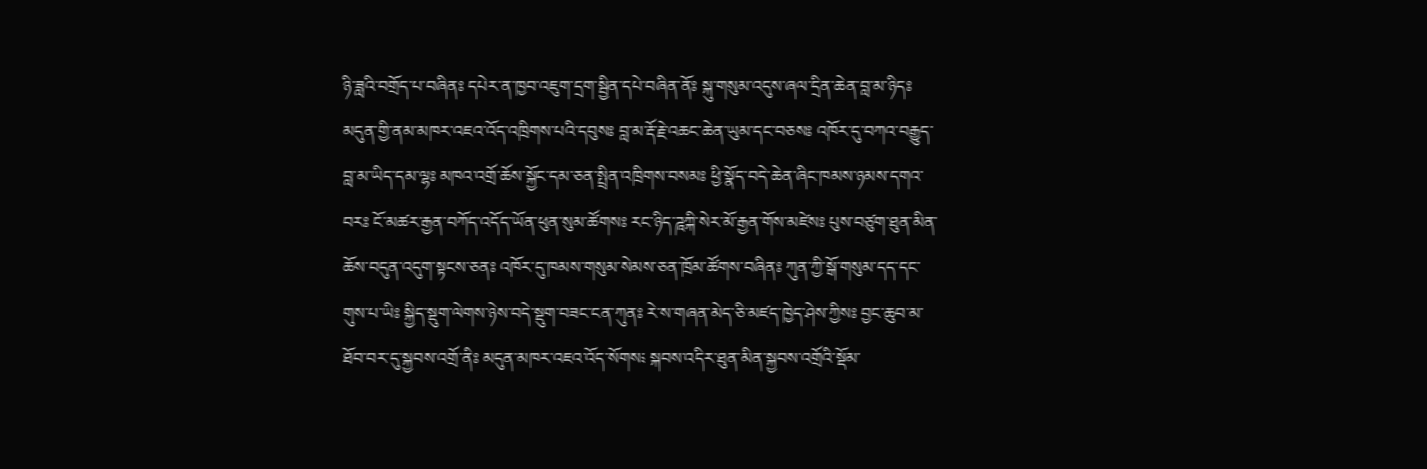ཉི་ཟླའི་བགྲོད་པ་བཞིནཿ དཔེར་ན་ཁྱབ་འཇུག་དྲག་སྦྱིན་དཔེ་བཞིན་ནོཿ སྐུ་གསུམ་འདུས་ཞལ་དྲིན་ཆེན་བླ་མ་ཉིདཿ མདུན་གྱི་ནམ་མཁར་འཇའ་འོད་འཁྲིགས་པའི་དབུསཿ བླ་མ་རྡོ་རྗེ་འཆང་ཆེན་ཡུམ་དང་བཅསཿ འཁོར་དུ་བཀའ་བརྒྱུད་བླ་མ་ཡིད་དམ་ལྷཿ མཁའ་འགྲོ་ཆོས་སྐྱོང་དམ་ཅན་སྤྲིན་འཁྲིགས་བསམཿ ཕྱི་སྣོད་བདེ་ཆེན་ཞིང་ཁམས་ཉམས་དགའ་བརཿ ངོ་མཚར་རྒྱན་བཀོད་འདོད་ཡོན་ཕུན་སུམ་ཚོགསཿ རང་ཉིད་ཌཱཀྐི་སེར་མོ་རྒྱན་གོས་མཛེསཿ པུས་བཙུག་ཐུན་མིན་ཆོས་བདུན་འདུག་སྟངས་ཅནཿ འཁོར་དུ་ཁམས་གསུམ་སེམས་ཅན་ཁྲོམ་ཚོགས་བཞིནཿ ཀུན་ཀྱི་སྒོ་གསུམ་དད་དང་གུས་པ་ཡིཿ སྐྱིད་སྡུག་ལེགས་ཉེས་བདེ་སྡུག་བཟང་ངན་ཀུནཿ རེ་ས་གཞན་མེད་ཅི་མཛད་ཁྱེད་ཤེས་ཀྱིསཿ བྱང་ཆུབ་མ་ཐོབ་བར་དུ་སྐྱབས་འགྲོ་ནིཿ མདུན་མཁར་འཇའ་འོད་སོགས༴ སྐབས་འདིར་ཐུན་མིན་སྐྱབས་འགྲོའི་སྡོམ་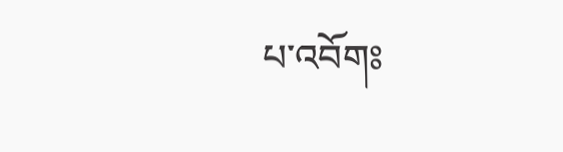པ་འབོགཿ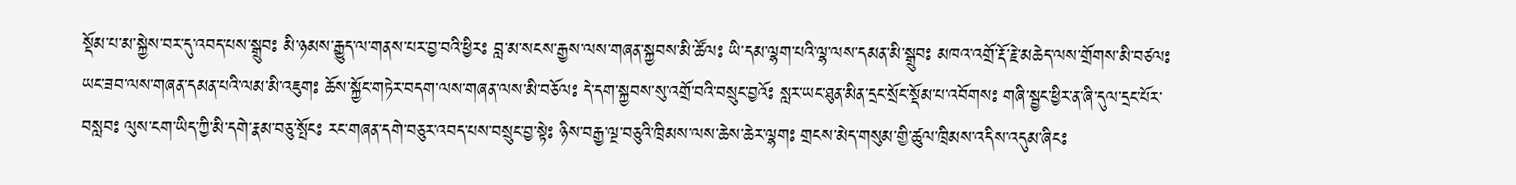སྡོམ་པ་མ་སྐྱེས་བར་དུ་འབད་པས་སྒྲུབཿ མི་ཉམས་རྒྱུད་ལ་གནས་པར་བྱ་བའི་ཕྱིརཿ བླ་མ་སངས་རྒྱས་ལས་གཞན་སྐྱབས་མི་ཚོལཿ ཡི་དམ་ལྷག་པའི་ལྷ་ལས་དམན་མི་སྒྲུབཿ མཁའ་འགྲོ་རྡོ་རྗེ་མཆེད་ལས་གྲོགས་མི་བཙལཿ ཡང་ཟབ་ལས་གཞན་དམན་པའི་ལམ་མི་འཇུགཿ ཆོས་སྐྱོང་གཏེར་བདག་ལས་གཞན་ལས་མི་བཅོལཿ དེ་དག་སྐྱབས་སུ་འགྲོ་བའི་བསྲུང་བྱའོཿ སླར་ཡང་ཐུན་མིན་དྲང་སྲོང་སྡོམ་པ་འབོགསཿ གཞི་སྦྱང་ཕྱིར་ན་ཞི་དུལ་དྲང་པོར་བསླབཿ ལུས་ངག་ཡིད་ཀྱི་མི་དགེ་རྣམ་བཅུ་སྤོངཿ རང་གཞན་དགེ་བཅུར་འབད་པས་བསྲུང་བྱ་སྟེཿ ཉིས་བརྒྱ་ལྔ་བཅུའི་ཁྲིམས་ལས་ཆེས་ཆེར་ལྷགཿ གྲངས་མེད་གསུམ་གྱི་ཚུལ་ཁྲིམས་འདིས་འདུམ་ཞིངཿ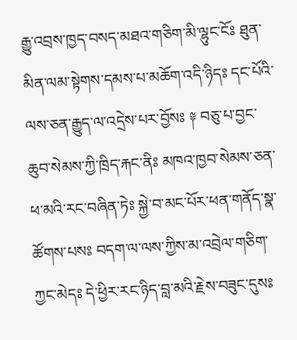རྒྱུ་འབྲས་ཁྱད་བསད་མཐའ་གཅིག་མི་ལྷུང་ངོཿ ཐུན་མིན་ལམ་སྟེགས་དམས་པ་མཆོག་འདི་ཉིདཿ དང་པོའི་ལས་ཅན་རྒྱུད་ལ་འདྲེས་པར་བྱོསཿ ༈ བཅུ་པ་བྱང་ཆུབ་སེམས་ཀྱི་ཁྲིད་རྐང་ནིཿ མཁའ་ཁྱབ་སེམས་ཅན་ཕ་མའི་རང་བཞིན་ཏེཿ སྐྱེ་བ་མང་པོར་ཕན་གནོད་སྣ་ཚོགས་པསཿ བདག་ལ་ལས་ཀྱིས་མ་འབྲེལ་གཅིག་ཀྱང་མེདཿ དེ་ཕྱིར་རང་ཉིད་བླ་མའི་རྗེས་བཟུང་དུསཿ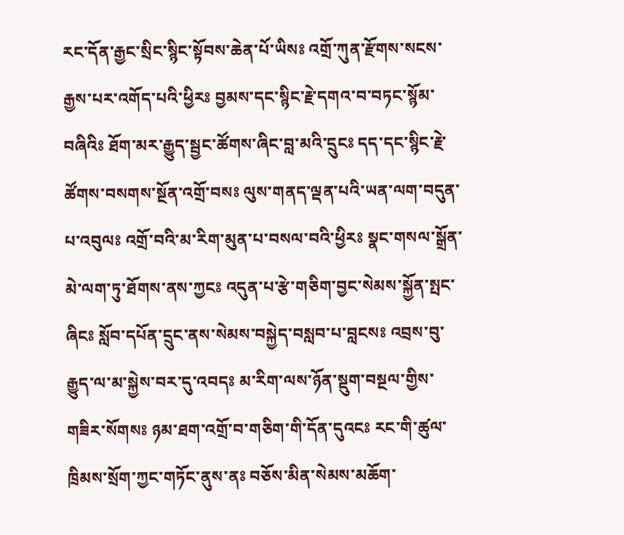རང་དོན་རྒྱང་སྲིང་སྙིང་སྟོབས་ཆེན་པོ་ཡིསཿ འགྲོ་ཀུན་རྫོགས་སངས་རྒྱས་པར་འགོད་པའི་ཕྱིརཿ བྱམས་དང་སྙིང་རྗེ་དགའ་བ་བཏང་སྙོམ་བཞིའིཿ ཐོག་མར་རྒྱུད་སྦྱང་ཚོགས་ཞིང་བླ་མའི་དྲུངཿ དད་དང་སྙིང་རྗེ་ཚོགས་བསགས་སྔོན་འགྲོ་བསཿ ལུས་གནད་ལྡན་པའི་ཡན་ལག་བདུན་པ་འབུལཿ འགྲོ་བའི་མ་རིག་མུན་པ་བསལ་བའི་ཕྱིརཿ སྣང་གསལ་སྒྲོན་མེ་ལག་ཏུ་ཐོགས་ནས་ཀྱངཿ འདུན་པ་རྩེ་གཅིག་བྱང་སེམས་སྐྱོན་སྤང་ཞིངཿ སློབ་དཔོན་དྲུང་ནས་སེམས་བསྐྱེད་བསླབ་པ་བླངསཿ འབྲས་བུ་རྒྱུད་ལ་མ་སྐྱེས་བར་དུ་འབདཿ མ་རིག་ལས་ཉོན་སྡུག་བསྔལ་གྱིས་གཟིར་སོགསཿ ཉམ་ཐག་འགྲོ་བ་གཅིག་གི་དོན་དུའངཿ རང་གི་ཚུལ་ཁྲིམས་སྲོག་ཀྱང་གཏོང་ནུས་ནཿ བཅོས་མིན་སེམས་མཆོག་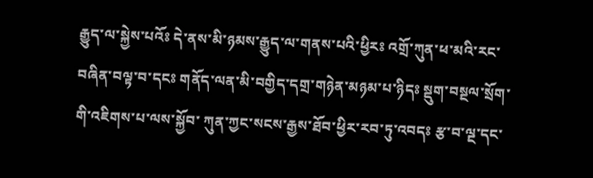རྒྱུད་ལ་སྐྱེས་པའོཿ དེ་ནས་མི་ཉམས་རྒྱུད་ལ་གནས་པའི་ཕྱིརཿ འགྲོ་ཀུན་ཕ་མའི་རང་བཞིན་བལྟ་བ་དངཿ གནོད་ལན་མི་བགྱིད་དགྲ་གཉེན་མཉམ་པ་ཉིདཿ སྡུག་བསྔལ་སྲོག་གི་འཇིགས་པ་ལས་སྐྱོབ་ ཀུན་ཀྱང་སངས་རྒྱས་ཐོབ་ཕྱིར་རབ་ཏུ་འབདཿ རྩ་བ་ལྔ་དང་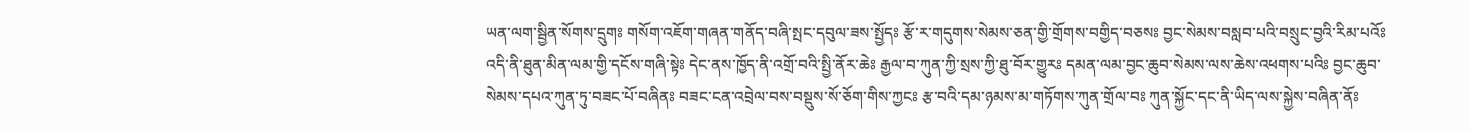ཡན་ལག་སྦྱིན་སོགས་དྲུགཿ གསོག་འཇོག་གཞན་གནོད་བཞི་སྤང་དབུལ་ཟས་སྤྱོདཿ རྩོ་ར་གདུགས་སེམས་ཅན་གྱི་གྲོགས་བགྱིད་བཅསཿ བྱང་སེམས་བསླབ་པའི་བསྲུང་བྱའི་རིམ་པའོཿ འདི་ནི་ཐུན་མིན་ལམ་གྱི་དངོས་གཞི་སྟེཿ དེང་ནས་ཁྱོད་ནི་འགྲོ་བའི་སྤྱི་ནོར་ཆེཿ རྒྱལ་བ་ཀུན་ཀྱི་སྲས་ཀྱི་ཐུ་བོར་གྱུརཿ དམན་ལམ་བྱང་ཆུབ་སེམས་ལས་ཆེས་འཕགས་པའིཿ བྱང་ཆུབ་སེམས་དཔའ་ཀུན་ཏུ་བཟང་པོ་བཞིནཿ བཟང་ངན་འབྲེལ་བས་བསྡུས་སོ་ཅོག་གིས་ཀྱངཿ རྩ་བའི་དམ་ཉམས་མ་གཏོགས་ཀུན་གྲོལ་བཿ ཀུན་སྐྱོང་དང་ནི་ཡིད་ལས་སྐྱེས་བཞིན་ནོཿ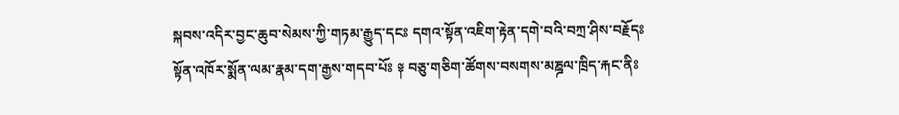སྐབས་འདིར་བྱང་ཆུབ་སེམས་ཀྱི་གཏམ་རྒྱུད་དངཿ དགའ་སྟོན་འཇིག་རྟེན་དགེ་བའི་བཀྲ་ཤིས་བརྗོདཿ སྟོན་འཁོར་སྨོན་ལམ་རྣམ་དག་རྒྱས་གདབ་པོཿ ༈ བཅུ་གཅིག་ཚོགས་བསགས་མཎྜལ་ཁྲིད་རྐང་ནིཿ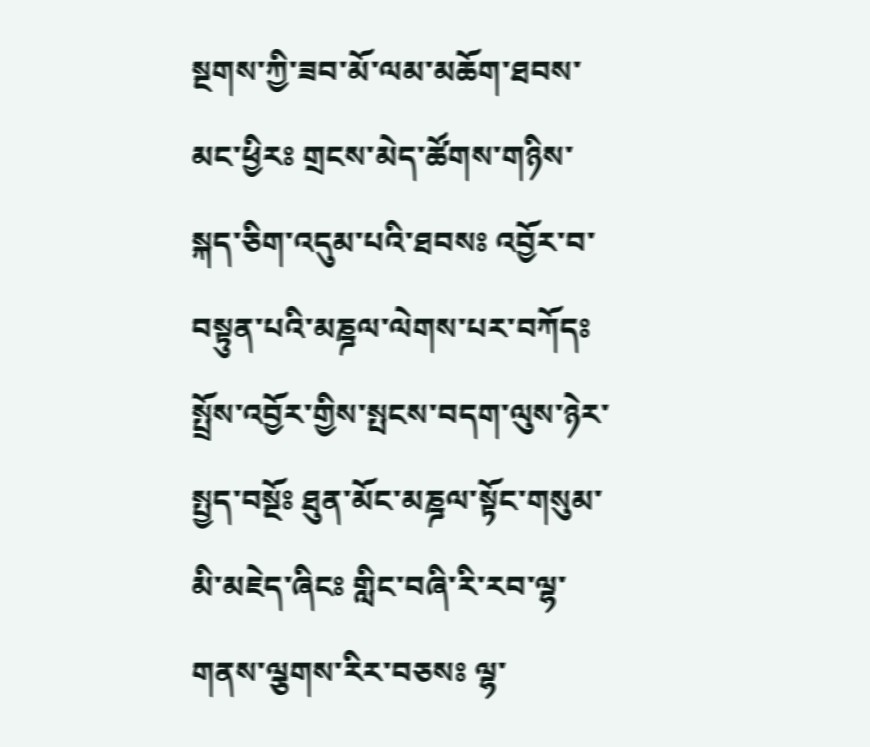སྔགས་ཀྱི་ཟབ་མོ་ལམ་མཆོག་ཐབས་མང་ཕྱིརཿ གྲངས་མེད་ཚོགས་གཉིས་སྐད་ཅིག་འདུམ་པའི་ཐབསཿ འབྱོར་བ་བསྟུན་པའི་མཎྜལ་ལེགས་པར་བཀོདཿ སྤྲོས་འབྱོར་གྱིས་སྤངས་བདག་ལུས་ཉེར་སྤྱད་བསྔོཿ ཐུན་མོང་མཎྜལ་སྟོང་གསུམ་མི་མཇེད་ཞིངཿ གླིང་བཞི་རི་རབ་ལྷ་གནས་ལྕགས་རིར་བཅསཿ ལྷ་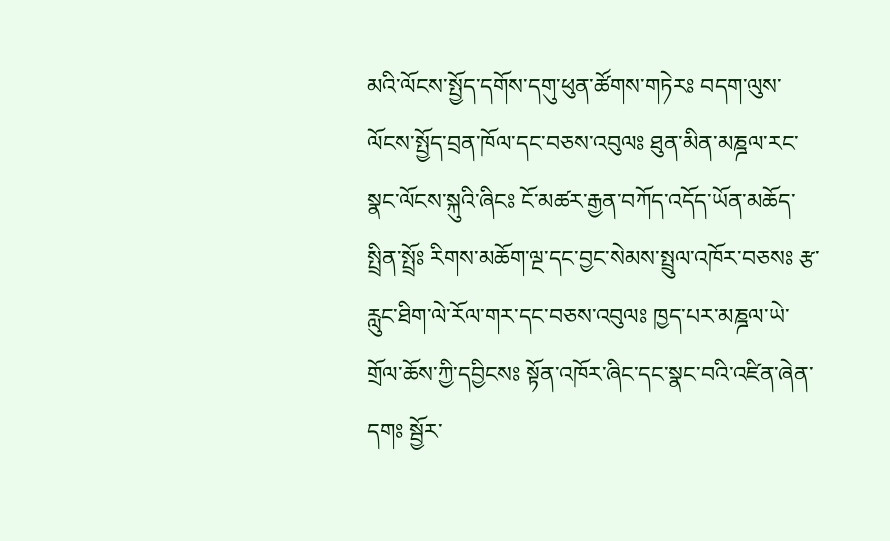མའི་ལོངས་སྤྱོད་དགོས་དགུ་ཕུན་ཚོགས་གཏེརཿ བདག་ལུས་ལོངས་སྤྱོད་བྲན་ཁོལ་དང་བཅས་འབུལཿ ཐུན་མིན་མཎྜལ་རང་སྣང་ལོངས་སྐུའི་ཞིངཿ ངོ་མཚར་རྒྱན་བཀོད་འདོད་ཡོན་མཆོད་སྤྲིན་སྤྲོཿ རིགས་མཆོག་ལྔ་དང་བྱང་སེམས་སྤྲུལ་འཁོར་བཅསཿ རྩ་རླུང་ཐིག་ལེ་རོལ་གར་དང་བཅས་འབུལཿ ཁྱད་པར་མཎྜལ་ཡེ་གྲོལ་ཆོས་ཀྱི་དབྱིངསཿ སྟོན་འཁོར་ཞིང་དང་སྣང་བའི་འཛིན་ཞེན་དགཿ སྦྱོར་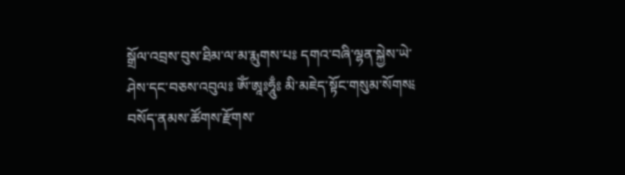སྒྲོལ་འབྲས་བུས་ཐིམ་ལ་མ་རྨུགས་པཿ དགའ་བཞི་ལྷན་སྐྱེས་ཡེ་ཤེས་དང་བཅས་འབུལཿ ཨོཾ་ཨཱཿཧཱུྃཿ མི་མཇེད་སྟོང་གསུམ་སོགས༴ བསོད་ནམས་ཚོགས་རྫོགས་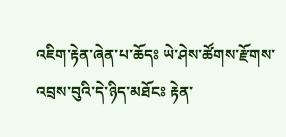འཇིག་རྟེན་ཞེན་པ་ཆོདཿ ཡེ་ཤེས་ཚོགས་རྫོགས་འབྲས་བུའི་དེ་ཉིད་མཐོངཿ རྟེན་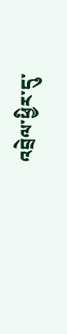འབྲེལ་ཕྱིར་དུ་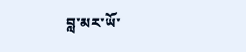བླ་མར་ཡོ་